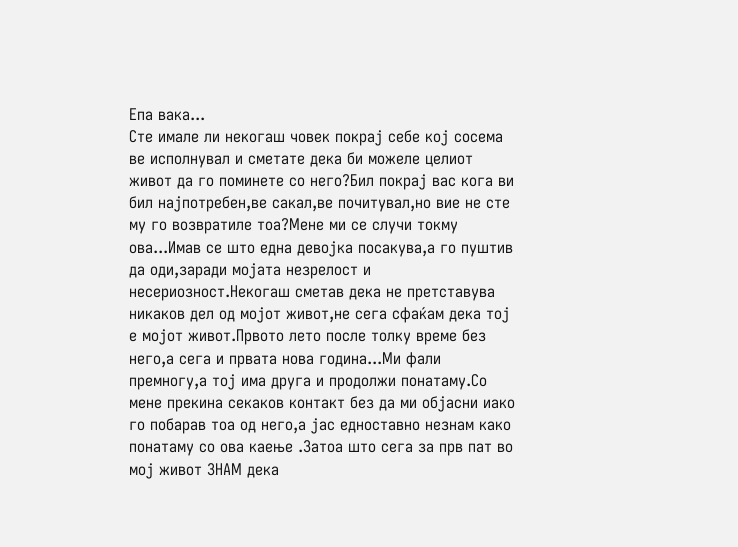Епа вака...
Сте имале ли некогаш човек покрај себе кој сосема ве исполнувал и сметате дека би можеле целиот живот да го поминете со него?Бил покрај вас кога ви бил најпотребен,ве сакал,ве почитувал,но вие не сте му го возвратиле тоа?Мене ми се случи токму ова...Имав се што една девојка посакува,а го пуштив да оди,заради мојата незрелост и несериозност.Некогаш сметав дека не претставува никаков дел од мојот живот,не сега сфаќам дека тој е мојот живот.Првото лето после толку време без него,а сега и првата нова година...Ми фали премногу,а тој има друга и продолжи понатаму.Со мене прекина секаков контакт без да ми објасни иако го побарав тоа од него,а јас едноставно незнам како понатаму со ова каење .Затоа што сега за прв пат во мој живот ЗНАМ дека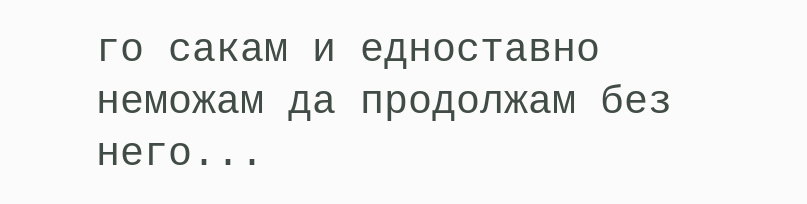го сакам и едноставно неможам да продолжам без него...